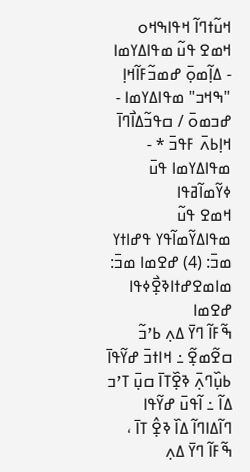ߞߎ߬ߙߣߊ߬ ߞߟߊߒߞߋ ߞߘߐ ߟߎ߬ ߘߟߊߡߌߘߊ - ߡߊ߲߬ߘߋ߲߫ ߝߘߏ߬ߓߊ߬ߞߊ߲ "ߒߞߏ" ߘߟߊߡߌߘߊ - ߝߏߘߋ߫ / ߛߟߏ߬ߡߊ߯ߣߊ߫ ߞߊ߲ߕߍ߫ ߓߟߏ߫ * - ߘߟߊߡߌߘߊ ߟߎ߫ ߦߌ߬ߘߊ߬ߥߟߊ
ߞߘߐ ߟߎ߬ ߘߟߊߡߌ߬ߘߊ߬ߟߌ ߟߝߊߙߌ ߘߏ߫: (4) ߝߐߘߊ ߘߏ߫: ߘߊߘߐߝߙߊߢߐ߲߯ߦߟߊ ߝߐߘߊ
ߒ߬ߓߊ߬ ߣߌ߫ ߡߍ߲ ߕߴߏ߬ ߛߐ߬ߘߐ߲߬ ߸ ߞߊߙߏ߫ ߝߌ߬ߟߊ߫ ߕߎ߲߰ߣߍ߲߫ ߢߐ߲߰ߠߊ߫ ߛߎ߲߫ ߠߴߏ ߡߊ߬ ߸ ߊ߬ߟߎ߫ ߝߌ߬ߟߊ ߣߊ߬ߡߊߣߊ߬ ߡߊ߰ ߢߐ߲߮ ߠߊ߫ ، ߒ߬ߓߊ߬ ߣߌ߫ ߡߍ߲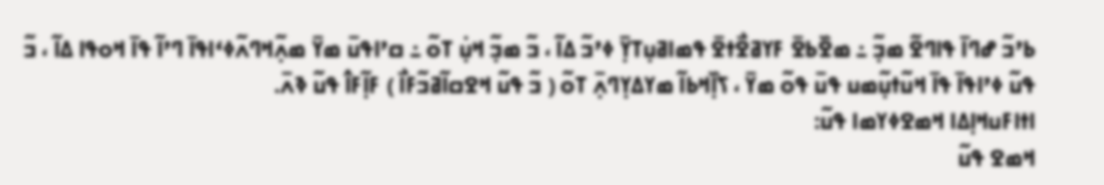ߕߴߏ߬ ߝߣߊ߫ ߟߊߣߐ߬ ߘߏ߲߬ ߸ ߘߐ߰ߕߐ߫ ߓߌߥߐ߯ߙߐ߫ ߟߘߊߥߎ߲ߠߌ߲߫ ߦߴߏ߬ ߡߊ߬ ، ߏ߬ ߘߏ߲߬ ߞߎ߲߭ ߠߋ߬ ߸ ߛߴߊߟߎ߫ ߘߌ߫ ߘߍ߲߬ߞߣߍ߬ߦߵߊߟߊ߫ ߣߴߊ߬ ߟߊ߫ ߞߋߟߊ ߡߊ߬ ، ߏ߬ ߟߎ߬ ߦߴߊߟߊ߫ ߟߊ߫ ߞߎ߬ߙߎ߲߬ߘߎ ߟߎ߫ ߟߋ߬ ߘߌ߫ ، ߖߊ߲߰ߞߕߊ߬ ߘߌߡߌ߲ߣߍ߲߫ ߠߋ߬ ( ߏ߬ ߟߎ߬ ߞߐߛߊ߬ߥߏ߬ߓߊ߯ ) ߓߊ߲߬ߓߊ߮ ߟߎ߬ ߢߍ߫.
ߊߙߊߓߎߞߊ߲ߡߊ ߞߘߐߦߌߘߊ ߟߎ߬:
ߞߘߐ ߟߎ߬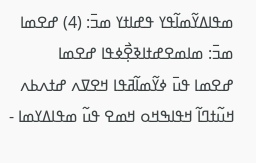ߘߟߊߡߌ߬ߘߊ߬ߟߌ ߟߝߊߙߌ ߘߏ߫: (4) ߝߐߘߊ ߘߏ߫: ߘߊߘߐߝߙߊߢߐ߲߯ߦߟߊ ߝߐߘߊ
ߝߐߘߊ ߟߎ߫ ߦߌ߬ߘߊ߬ߥߟߊ ߞߐߜߍ ߝߙߍߕߍ
ߞߎ߬ߙߣߊ߬ ߞߟߊߒߞߋ ߞߘߐ ߟߎ߬ ߘߟߊߡߌߘߊ -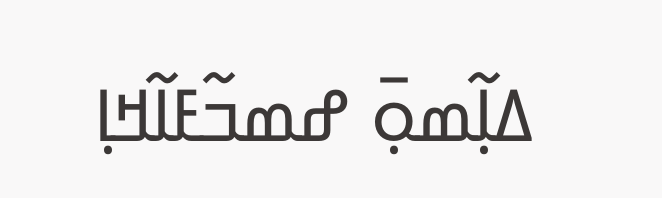ߡߊ߲߬ߘߋ߲߫ ߝߘߏ߬ߓߊ߬ߞߊ߲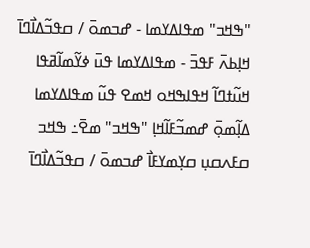"ߒߞߏ" ߘߟߊߡߌߘߊ - ߝߏߘߋ߫ / ߛߟߏ߬ߡߊ߯ߣߊ߫ ߞߊ߲ߕߍ߫ ߓߟߏ߫ - ߘߟߊߡߌߘߊ ߟߎ߫ ߦߌ߬ߘߊ߬ߥߟߊ
ߞߎ߬ߙߣߊ߬ ߞߟߊߒߞߋ ߞߘߐ ߟߎ߬ ߘߟߊߡߌߘߊ ߡߊ߲߬ߘߋ߲߫ ߝߘߏ߬ߓߊ߬ߞߊ߲ "ߒߞߏ" ߘߐ߫߸ ߒߞߏ ߛߓߍߛߎ߲ ߛߌ߲ߘߌߓߊ߯ ߝߏߘߋ߫ / ߛߟߏ߬ߡߊ߯ߣߊ߫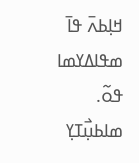ߞߊ߲ߕߍ߫ ߟߊ߫ ߘߟߊߡߌߘߊ ߟߋ߬.
ߘߊߕߎ߲߯ߠߌ߲